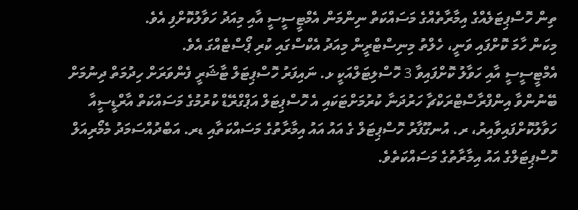ތިން ހޮސްޕިޓަލެއްގެ އިމާރާތެއްގެ މަސައްކަތް ނިންމަން އެމްޓީސީސީ އާއި މިއަދު ހަވާލުކޮށްފި އެވެ.
މިކަން ހާމަ ކޮށްފައި ވަނީ، ހެލްތު މިނިސްޓްރީން މިއަދު އެކްސްގައި ކުރި ޕޯސްޓެއްގަ އެވެ.
އެމްޓީސީސީ އާއި ހަވާލު ކޮށްފައިވާ 3 ހޮސްލިޓަލްއަކީ ޅ. ނައިފަރު ހޮސްޕިޓަލް ޓާޝަރީ ފެންވަރަށް ހިދުމަތް ދިނުމަށް ބޭނުންވާ އިންފްރާސްޓްރަކްޗާ ހަރުދަނާ ކުރުމަށްޓަކައި އެ ހޮސްޕިޓަލް އަޕްގްރޭޑް ކުރުމުގެ މަސައްކަތް އާރްޑީސީއާ ހަވާލުކޮށްފައިވާއިރު، ރ. އުނގޫފާރު ހޮސްޕިޓަލް ގެ އައު އައު އިމާރާތުގެ މަސައްކަތާއި ޑރ. އަބްދުއްސަމަދު މެމޯރިއަލް ހޮސްޕިޓަލްގެ އައު އިމާރާތުގެ މަސައްކަތެވެ.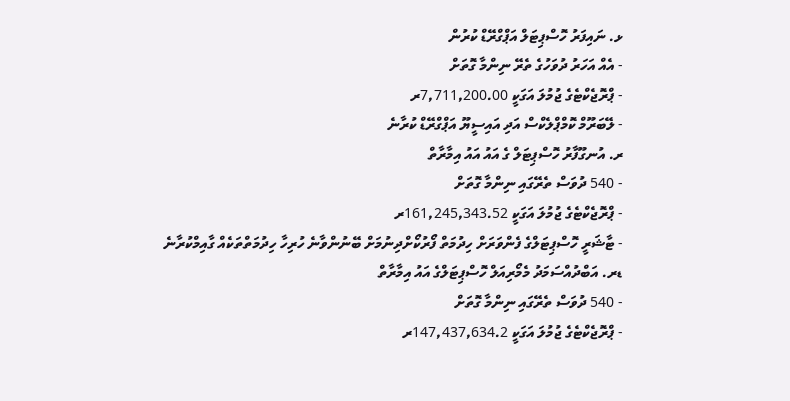ޅ. ނައިފަރު ހޮސްޕިޓަލް އަޕްގްރޭޑް ކުރުން
- އެއް އަހަރު ދުވަހުގެ ތެރޭ ނިންމާ ގޮތަށް
- ޕްރޮޖެކްޓެގެ ޖުމުލަ އަގަކީ 7,711,200.00ރ
- ލޭބަރޫމް ކޮމްޕްލެކްސް އަދި އައިސީޔޫ އަޕްގްރޭޑް ކުރާނެ
ރ. އުނގޫފާރު ހޮސްޕިޓަލް ގެ އައު އައު އިމާރާތް
- 540 ދުވަސް ތެރޭގައި ނިންމާ ގޮތަށް
- ޕްރޮޖެކްޓެގެ ޖުމުލަ އަގަކީ 161,245,343.52ރ
- ޓާޝަރީ ހޮސްޕިޓަލްގެ ފެންވަރަށް ހިދުމަތް ފޯރުކޯށްދިނުމަށް ބޭނުންވާނެ ހުރިހާ ހިދުމަތްތަކެއް ގާއިމްކުރާނެ
ޑރ. އަބްދުއްސަމަދު މެމޯރިއަލް ހޮސްޕިޓަލްގެ އައު އިމާރާތް
- 540 ދުވަސް ތެރޭގައި ނިންމާ ގޮތަށް
- ޕްރޮޖެކްޓެގެ ޖުމުލަ އަގަކީ 147,437,634.2ރ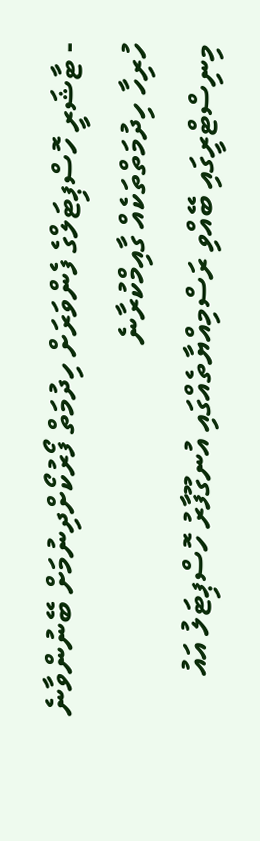- ޓާޝަރީ ހޮސްޕިޓަލްގެ ފެންވަރަށް ހިދުމަތް ފޯރުކޯށްދިނުމަށް ބޭނުންވާނެ ހުރިހާ ހިދުމަތްތަކެއް ގާއިމްކުރާނެ
މިނިސްޓްރީގައި ބޭއްވި ރަސްމިއްޔާތެއްގައި އުނގޫފާރު ހޮސްޕިޓަލު އައު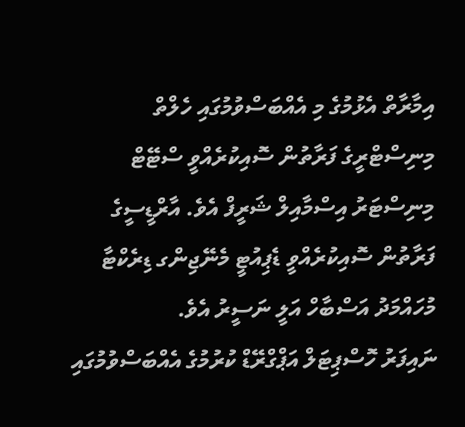އިމާރާތް އެޅުމުގެ މި އެއްބަސްވުމުގައި ހެލްތް މިނިސްޓްރީގެ ފަރާތުން ސޮއިކުރެއްވީ ސްޓޭޓް މިނިސްޓަރު އިސްމާއިލް ޝަރީފް އެވެ. އާރްޑީސީގެ ފަރާތުން ސޮއިކުރެއްވީ ޑެޕިއުޓީ މެނޭޖިންގ ޑިރެކްޓާ މުހައްމަދު އަސްބާހް އަލީ ނަސީރު އެވެ.
ނައިފަރު ހޮސްޕިޓަލް އަޕްގްރޭޑް ކުރުމުގެ އެއްބަސްވުމުގައި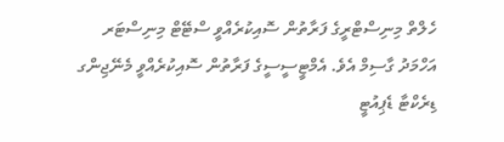ހެލްތް މިނިސްޓްރީގެ ފަރާތުން ސޮއިކުރެއްވީ ސްޓޭޓް މިނިސްޓަރ އަހްމަދު ގާސިމް އެވެ. އެމްޓީސީސީގެ ފަރާތުން ސޮއިކުރެއްވީ މެނޭޖިންގ ޑިރެކްޓާ ޑެޕިއުޓީ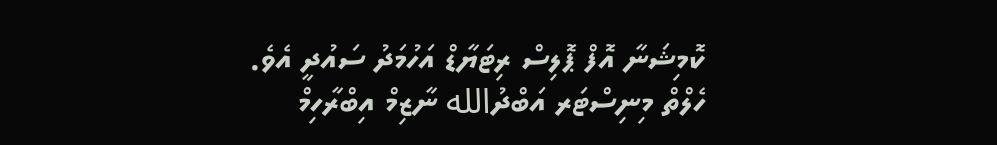ކޮމިޝަނާ އޮފް ޕޮލިސް ރިޓަޔާޑް އަހުމަދު ސައުދީ އެވެ.
ހެލްތް މިނިސްޓަރ އަބްދުالله ނާޒިމް އިބްރާހިމް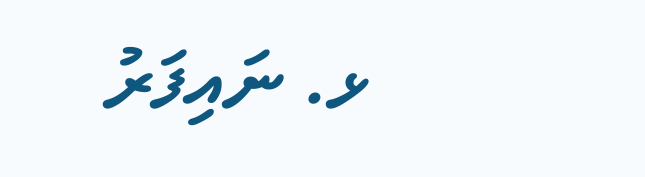ޅ. ނައިފަރު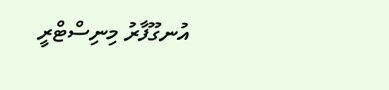އުނގޫފާރު މިނިސްޓްރީ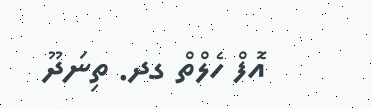އޮފް ހެލްތް ގދ. ތިނަދޫ